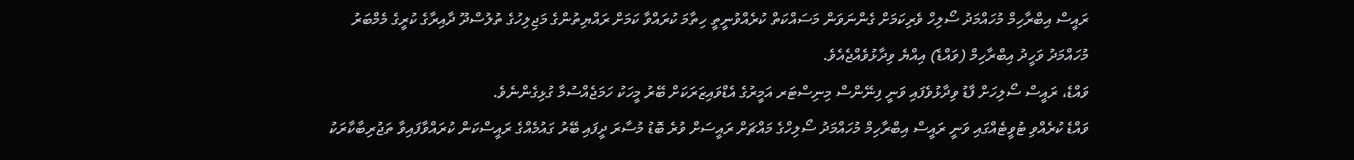ރައީސް އިބްރާހިމް މުހައްމަދު ސޯލިހް ވެރިކަމަށް ގެންނަވަން މަސައްކަތް ކުރެއްވުނީތީ ހިތާމަ ކުރައްވާ ކަމަށް ރައްޔިތުންގެ މަޖިލިހުގެ ތުލުސްދޫ ދާއިރާގެ ކުރީގެ މެމްބަރު މުހައްމަދު ވަހީދު އިބްރާހިމް (ވައްޑެ) އިއްޔެ ވިދާޅުވެއްޖެއެވެ.
ވައްޑެ، ރައީސް ސޯލިހަށް ފާޑު ވިދާޅުވެފައި ވަނީ ފިނޭންސް މިނިސްޓަރ އަމީރުގެ އެޑްވައިޒަރަކަށް ބޭރު މީހަކު ހަމަޖެއްސުމާ ގުޅިގެންނެވެ.
ވައްޑެ ކުރެއްވި ޓުވީޓެއްގައި ވަނީ ރައީސް އިބްރާހިމް މުހައްމަދު ސޯލިހްގެ މައްޗަށް ރައީސަށް ވުރެ ބޮޑު މުސާރަ ދީފައި ބޭރު ގައުމެއްގެ ރައީސްކަން ކުރައްވާފައިވާ ތަޖުރިބާކާރަކު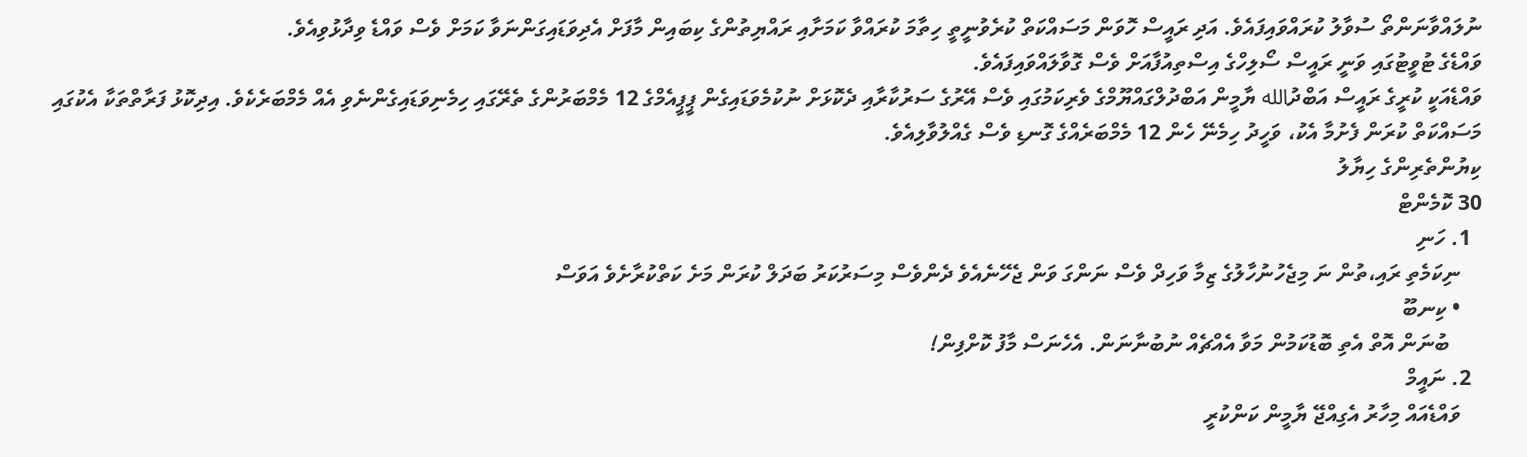ނުލައްވާނަންތޯ ސުވާލު ކުރައްވައިފައެވެ. އަދި ރައީސް ހޮވަން މަސައްކަތް ކުރެވުނީތީ ހިތާމަ ކުރައްވާ ކަމަށާއި ރައްޔިތުންގެ ކިބައިން މާފަށް އެދިވަޑައިގަންނަވާ ކަމަށް ވެސް ވައްޑެ ވިދާޅުވިއެވެ.
ވައްޑެގެ ޓުވީޓުގައި ވަނީ ރައީސް ސޯލިހްގެ އިސްތިއުފާއަށް ވެސް ގޮވާލައްވައިފައެވެ.
ވައްޑެއަކީ ކުރީގެ ރައީސް އަބްދުالله ޔާމީން އަބްދުލްގައްޔޫމްގެ ވެރިކަމުގައި ވެސް އޭރުގެ ސަރުކާރާއި ދެކޮޅަށް ނުކުމެވަޑައިގެން ޕީޕީއެމްގެ 12 މެމްބަރުންގެ ތެރޭގައި ހިމެނިވަޑައިގެންނެވި އެއް މެމްބަރެކެވެ. އިދިކޮޅު ފަރާތްތަކާ އެކުގައި މަސައްކަތް ކުރަން ފެށުމާ އެކު، ވަހީދު ހިމެނޭ ހެން 12 މެމްބަރެއްގެ ގޮނޑި ވެސް ގެއްލުވާލިއެވެ.
ކިޔުންތެރިންގެ ހިޔާލު
30 ކޮމެންޓް
  1. ހަނި
    ނިކަމެތި ރައި،ތުން ނަ މިޖެހުނުހާލުގެ ޒިމާ ވަހިދް ވެސް ނަންގަ ވަން ޖެހޭނެއެވެ ދެންވެސް މިސަރުކަރު ބަދަލް ކުރަން މަށެ ކަތްކުރާށެވެ އަވަސް
    • ކިނބޫ
      ބުނަން އޮތް އެތި ބޮޑުކަމުން މަވާ އެއްޗެއް ނުބުނާނަން. އެހެނަސް މާފު ކޮށްފިން!
  2. ނައީމް
    ވައްޑެއައް މިހާރު އެގިއްޖޭ ޔާމީން ކަންކުރީ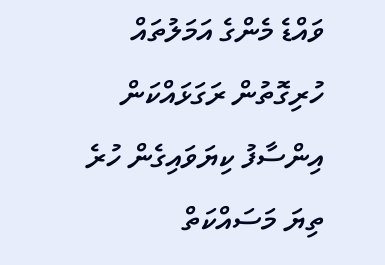ވައްޑެ މެންގެ އަމަލުތައް ހުރިގޮތުން ރަގަޅައްކަން އިންސާފު ކިޔަވައިގެން ހުރެ ތިޔަ މަސައްކަތް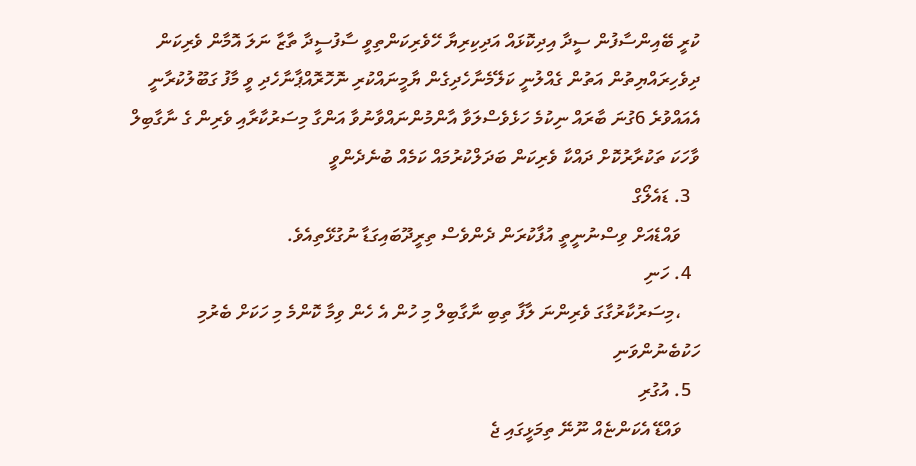ކުރީ ބޭއިންސާފުން ސީދާ އިދިކޮޅައް އަދިކިރިޔާ ހޭވެރިކަންތިވީ ސާފުސީދާ ތާޒާ ނަލަ އޮމާން ވެރިކަން ދިވެހިރައްޔިތުން އަތުން ގެއްލުނީ ކަލޭމެނާހެދިގެން ޔާމީނައްކުރި ނޮހޮރޮއްޕާނާހެދި ވީ މާފު ގަބޫލުކުރާނީ އެއައްވުރެ 6ގުނަ ބާރައް ނިކުމެ ހަޅެވެސްލަވާ އާންމުންނައްވާނުވާ އަންގާ މިސަރުކާރާއި ވެރިން ގެ ނާގާބިލް ވާހަކަ ތަކުރާރުކޮށް ދައްކާ ވެރިކަން ބަދަލްކުރުމައް ކަމެއް ބުނެދެންވީ
  3. ޑައެލޯގް
    ވައްޑެއަށް ވިސްނުނީތީ އުފާކުރަން ދެންވެސް ތިރީދޫބައިގަޑާ ނުގުޅޭތިއެވެ.
  4. ހަނި
    ،މިސަރުކާރުގާގަ ވެރިންނަ ލާފާ ތިބި ނާގާބިލް މި ހުން އެ ހެން ވިމާ ކޮންމެ މި ހަކަށް ބެރުމި ހަކުބެނުންވަނި
  5. އުގުރި
    ވައްޑޭ އެކަންޏެއް ނޫނޭ ތިމަޅީގައި ޖެ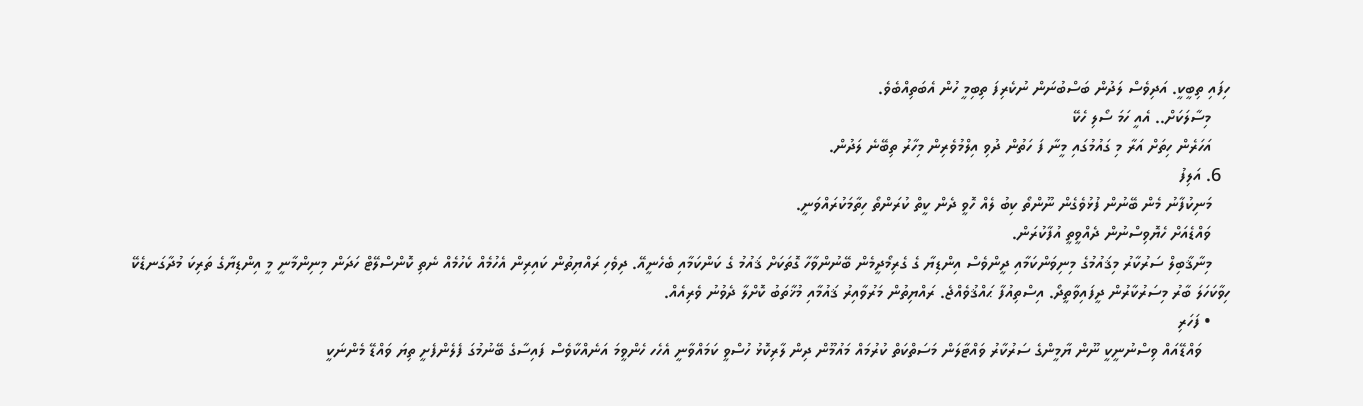ހިފައި ތިބީކީ. އަދިވެސް ލަދުން ބަސްބުނަން ނުކެރިފަ ތިބިމީ ހުން އެބަތިއްބެވެ.
    މިސާލަކަށް.. އެއީ ހަމަ ސޯލި ހެކޭ
    އަހަރެން ހިތަށް އަރާ މި ގައުމުގައި މީނާ ފަ ހަތުން ދުވި އިލްމުވެރިން މިހާރު ތިބޭނެ ލަދުން.
  6. އަލިފު
    މަނިކުފާނު މެން ބޭނުން ފުޅުވެގެން ނޫންތޯ ކިބު ލެއް ހޮވީ ދެން ކީތް ކުރަންތޯ ހިތާމަކުރައްވަނީ.
    ވައްޑެއަށް ހެޔޮވިސްނުން ދެއްވީތީ އުފާކުރަން.
    މިނާޤާބިލް ސަރުކާރު މިޤައުމުގެ މިނިވަންކަމާއި ދީންވެސް އިންޑިޔާ ގެ ގެރިމޯދީމެން ބޭނުންވާހާ ގޮތަކަށް ޤައުމު ގެ ކަންކަމާއި ބެހެނީއޭ. ދިވެހި ރައްޔިތުން ކައިރިން އެހުމެއް ކެހުމެއް ނެތި ކޮންސްލޭޓް ހަދަން މިނިންމާނީ މީ އިންޑިޔާގެ ތަރިކަ މުދާގަނޑެކޭ ހިވާކަހަލަ ބާރު މިސަރުކާރުން ދީފައިވާތީދޯ. އިސްތިއުފާ ޙައްޤުވެއްޖެ. ރައްޔިތުން މަރުވާއިރު ޤައުމާއި މުޚާތަބު ކޮށްލާ ދެވުނު ވެރިއެއް.
    • ފަހަރި
      ވައްޑޭއައް ވިސްނުނީކީ ނޫން ޔާމީންގެ ސަރުކާރު ވައްޓާލަން މަސަތްކަތް ކުރުމައް މައުމޫން ދިން ލާރިކޮޅު ހުސްވީ ކަމައްވާނީ އެހެހ ހެންވީމަ އަނެއްކާވެސް ފައިސާގެ ބޭނުމުގަ ފެލެންފެށީ ތިޔަ ވައްޑޭ މެންނަކީ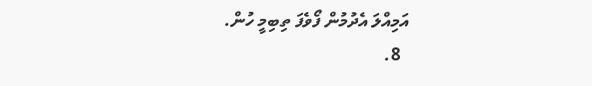އަމިއްލަ އެދުމުން ފޯވެފަ ތިބިމީ ހުން.
  8.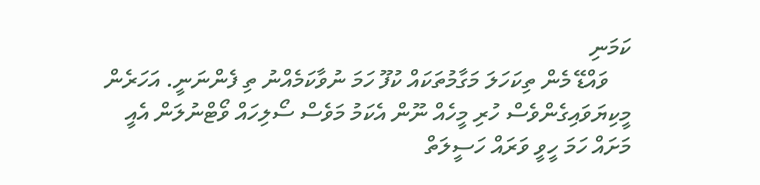ކަމަނި
    ވައްޑޭ މެން ތިކަހަލަ މަގާމުތަކައް ކުފޫ ހަމަ ނުވާކަމެއްނު ތި ފެންނަނީ. އަހަރެން މީކިޔަވައިގެންވެސް ހުރި މީހެއް ނޫން އެކަމު މަވެސް ސޯލިހައް ވޯޓްނުލަން އެއީ މަށައް ހަމަ ހީވީ ވަރައް ހަސީލަތް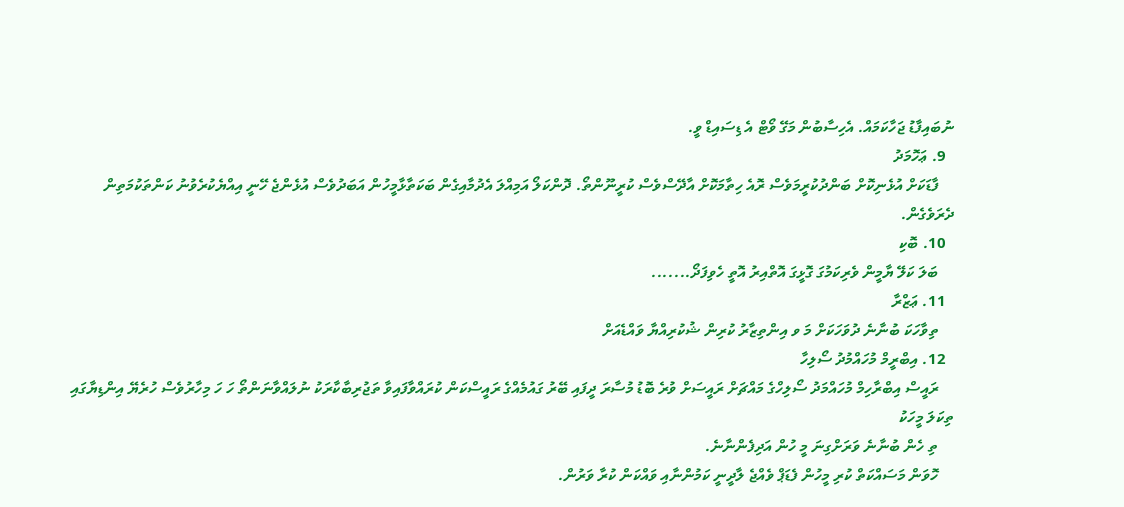ނުބައިފާޑު ޖަހާކަމައް. އެހިސާބުން މަގޭ ވޯޓް އެ ޑިސައިޑް ވީ.
  9. ޢަހޮމަދު
    ފާޑަކަށް އުޅެނިކޮށް ބަންދުކުރީމަވެސް ރޮއެ ހިތާމަކޮށް އާދޭސްވެސް ކުރީނޫންތޯ. ދޮންކަލޯ އަމިއްލަ އެދުމާއިގެން ބަކަތާޅާމީހުން އަބަދުވެސް އުޅެންޖެ ހޭނީ އިއްޔެކުރެވުނު ކަންތަކުމަތިން ދެރަވެގެން.
  10. ބޮކި
    ބަލަ ކަލޭ ޔާމީން ވެރިކަމުގަ ގޮޅީގަ އޮތްއިރު އޮތީ ހެވިފަދޯ.......
  11. ޢަޒްރާ
    ތިވާހަކަ ބުނާނެ ދުވަހަކަށް މަ ވ އިންތިޒާރު ކުރިން ޝުކުރިއްޔާ ވައްޑެއަށް
  12. އިބްރީމް މުހައްމުދު ސޯލިހާ
    ރައީސް އިބްރާހިމް މުހައްމަދު ސޯލިހްގެ މައްޗަށް ރައީސަށް ވުރެ ބޮޑު މުސާރަ ދީފައި ބޭރު ގައުމެއްގެ ރައީސްކަން ކުރައްވާފައިވާ ތަޖުރިބާކާރަކު ނުލައްވާނަންތޯ ހަ ހަ މިހާރުވެސް ހުރެޔޭ އިންޑިޔާގައި ތިކަލަ މީހަކު
    ތި ހެން ބުނާނެ ވަރަށްގިނަ މީ ހުން އަދިފެންނާނެ.
    ހޮވަން މަސައްކަތް ކުރި މީހުން ފެޑަޕް ވެއްޖެ ލާދީނީ ކަމުންނާއި ވައްކަން ކުރާ ވަރުން.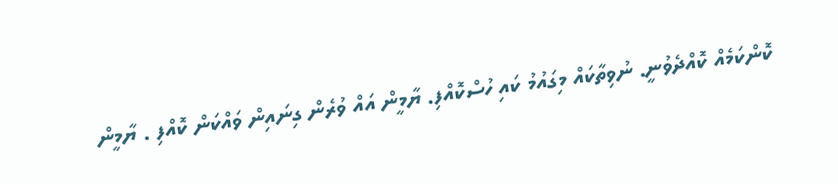ކޮންކަމެއް ކޮއްދެވުނީ. ނުވިތާކައް މިގައުމު ކައި ހުސްކޮއްފި. ޔާމީން އައް ވުރެން ގިނައިން ވައްކަން ކޮއްފި . ޔާމީން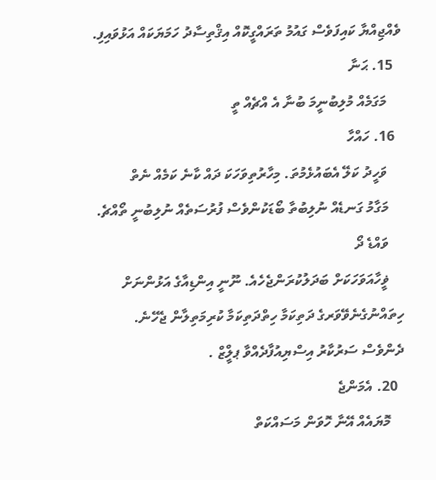ވެއްޖިއްޔާ ކައިފަވެސް ގައުމު ތަރައްގީކޮއް އިޤްތިސާދު ހަމަޔަކައް އަޅުވައިފި.
  15. ޙަނާ
    މަގަމެއް މުލިބުނީމަ ބުނާ އެ އްޗެއް ތީ
  16. ހައްހާ
    ވަހީދު ކަލޭ އެބައުޅެމުތަ. މިހާރުތިވަހަކަ ދައް ކާނެ ކަމެއް ނެތް
    މަގާމު ގަނޑެއް ނުލިބުތާ ބޯޑަކުންވެސް ފުރުސަތެއް ނުލިބުނީ ތޯއްޗެ.
    ވައްޑެ ދޯ
    ޥީހާއަވަހަކަށް ބަދަލުކުރަންޖެހެއެ. ނޫނީ އިންޑިއާގެ އަޅުންނަށް ހިތައްނުގެނެވޭވަރގެ ދަތިކަމާ ހިތްދަތިކަމާ ކުރިމަތިލާން ޖެހޭނެ. ދެންވެސް ސަރުކާރު އިސްޔިއުފާދެއްވާ ޕލްީޒް .
  20. އެމަންޖެ
    މޮޔައެއް އޭނާ ހޮވަން މަސައްކަތް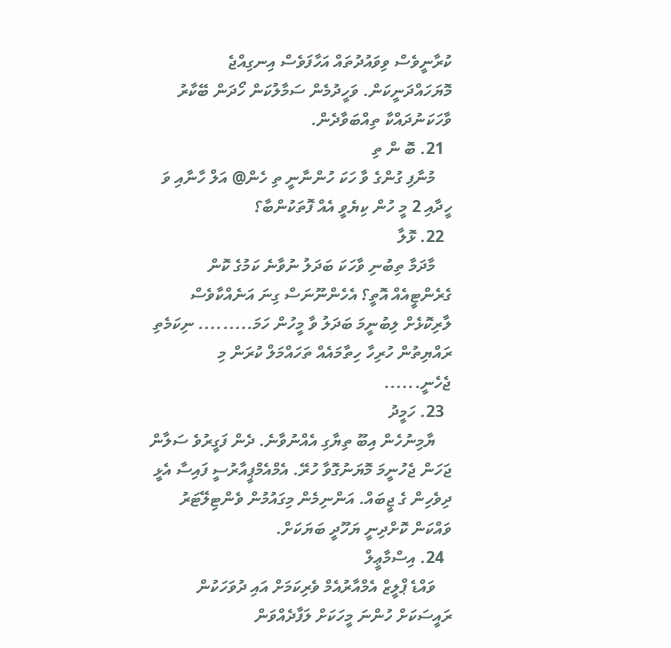ކުރާނީވެސް ވިވައުދުތައް އަހާފަވެސް އިނގިއްޖެ މޮޔަހައްދަނީކަން. ވަހީދުމެން ސަމާލުކަން ހޯދަން ބޭކާރު ވާހަކަނުދައްކާ ތިއްބަވާދެން.
  21. ބޮ ން ތި
    މުނާފި ގުންގެ ވާ ހަކަ ހުންނާނީ ތި ހެން@ އަލް ހާނާއި ވަ ހީދާއި 2 މީ ހުން ކިޔެވީ އެއް ފޮތަކުންބާ؟
  22. ޅޮލާ
    މާދަމާ ތިބުނި ވާހަކަ ބަދަލު ނުވާނެ ކަމުގެ ކޮން ގެރެންޓީއެއް އޮތީ؟ އެހެންނޫނަސް ގިނަ އަނެއްކާވެސް ލާރިކޮޅެށް ލިބުނީމަ ބަދަލު ވާ މީހުން ހަމަ......... ނިކަމެތި ރައްޔިތުން ހުރިހާ ހިތާމައެއް ތަހައްމަލް ކުރަން މި ޖެހެނީ......
  23. ހަމީދު
    ޔާމިނުހެން އިބޫ ތިޔާގި އެއްނުވާނެ. ދެން ފަގީރުވެ ސަލާން ޖަހަން ޖެހުނީމަ މޮޔަނުގޮވާ ހުރޭ. އެމްއެމްޕީއާރުސީ ފައިސާ އެޅީ ދިވެހިން ގެ ޖީބައް. އަންނިމެން މިގައުމުން ވެންޓިލޭޓަރު ވައްކަން ކޮށްދިނީ ޔަހޫދީ ބަޔަކަށް.
  24. އިސްމާޢީލް
    ވައްޑެ ޕްލީޒް އެމްއާރުއެމް ވެރިކަމަށް އައި ދުވަހަކުން ރައީސަކަށް ހުންނަ މީހަކަށް ލަފާދެއްވަން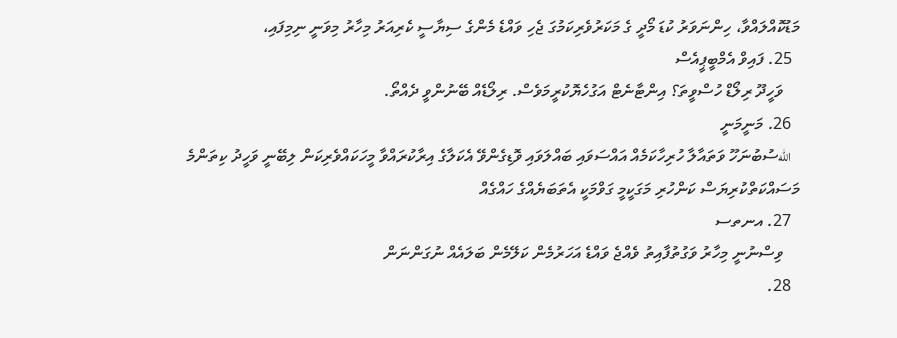މަޑުކޮއްލައްވާ، ހިންނަވަރު ކުޑަ މޯދީ ގެ މަކަރުވެރިކަމުގަ ޖެހި ވައްޑެ މެންގެ ސިޔާސީ ކެރިއަރު މިހާރު މިވަނީ ނިމިފައި،
  25. ފައިވް އެމްބީޕީއެސް
    ވަހީދޫ ރިލޯޑް ހުސްވީތަ؟ އިންޓާނެޓް އަގުހެޔޮކުރީމަވެސް. ރިލޯޑެއް ބޭނުންވީ ދެއްތޯ.
  26. މަނީމަނީ
    اللهސުބުނަހޫ ވަތައާލާ ހުރިހާކަމެއް އައްސަވައި ބައްލަވައި ވޮޑިގެންވޭ އެކަލާގެ އިރާކުރައްވާ މީހަކައްވެރިކަން ލިބޭނީ ވަހީދު ކިތަންމެ މަސައްކަތްކުރިޔަސް ކަންހުރި މަގަކީމީ ގަވްމަކީ އެތަބަޔެއްގެ ހައްގެއް
  27. އނތސ
    ވިސްނުނީ މިހާރު ވަގުތުފާއިތު ވެއްޖެ ވައްޑެ އަހަރުމެން ކަލޭމެން ބަލައެއް ނުގަންނަން
  28.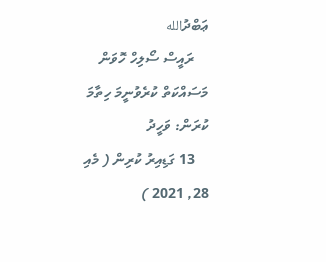ޢަބްދުالله
    ރައީސް ސޯލިހް ހޮވަން މަސައްކަތް ކުރެވުނީމަ ހިތާމަ ކުރަން: ވަހީދު
    13 ގަޑިއިރު ކުރިން ( މެއި 28, 2021 )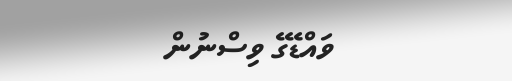ވައްޑޭގެ ވިސްނުން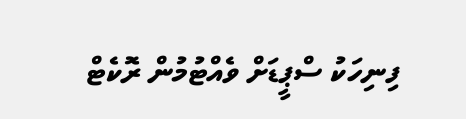ފިނިހަކު ސްޕީޑަށް ވެއްޓުމުން ރޮކެޓް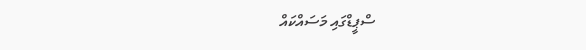ސްޕީޑްގައި މަސައްކައް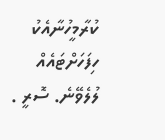ކުރާމީހުނާއެކު ހިފަހަށްޓައެއް ލުލެވޭނެ. ސޮރީ .